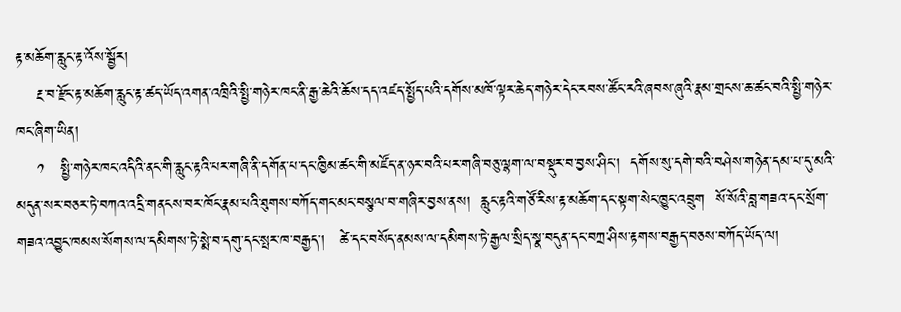རྟ་མཆོག་རླུང་རྟ་འོས་སྦྱོར།
    རྔ་བ་རྫོང་རྟ་མཆོག་རླུང་རྟ་ཚད་ཡོད་འགན་འཁྲིའི་སྤྱི་གཉེར་ཁང་ནི་རྒྱ་ཆེའི་ཆོས་དད་འཛད་སྤྱོད་པའི་དགོས་མཁོ་ལྟར་ཆེད་གཉེར་དེང་རབས་ཚོང་རའི་ཞབས་ཞུའི་རྣམ་གྲངས་ཆ་ཚང་བའི་སྤྱི་གཉེར་ཁང་ཞིག་ཡིན།
    ༡   སྤྱི་གཉེར་ཁང་འདིའི་ནང་གི་རླུང་རྟའི་པར་གཞི་ནི་དགོན་པ་དང་ཁྱིམ་ཚང་གི་མཛོད་ན་ཉར་བའི་པར་གཞི་བཅུ་ལྷག་ལ་བསྡུར་བ་བྱས་ཤིང་།  དགོས་སུ་དགེ་བའི་བཤེས་གཉེན་དམ་པ་དུ་མའི་མདུན་སར་བཅར་ཏེ་བཀའ་འདྲི་གནངས་བར་ཁོང་རྣམ་པའི་ཐུགས་བཀོད་གང་མང་བསྩལ་བ་གཞིར་བྱས་ནས།  རླུང་རྟའི་གཙོ་རིས་རྟ་མཆོག་དང་སྟག་སེང་ཁྱུང་འབྲུག  སོ་སོའི་བླ་གཟའ་དང་སྲོག་གཟའ་འབྱུང་ཁམས་སོགས་ལ་དམིགས་ཏེ་སྨེ་བ་དགུ་དང་སྤར་ཁ་བརྒྱད་།   ཚེ་དང་བསོད་ནམས་ལ་དམིགས་ཏེ་རྒྱལ་སྲིད་སྣ་བདུན་དང་བཀྲ་ཤིས་རྟགས་བརྒྱད་བཅས་བཀོད་ཡོད་ལ།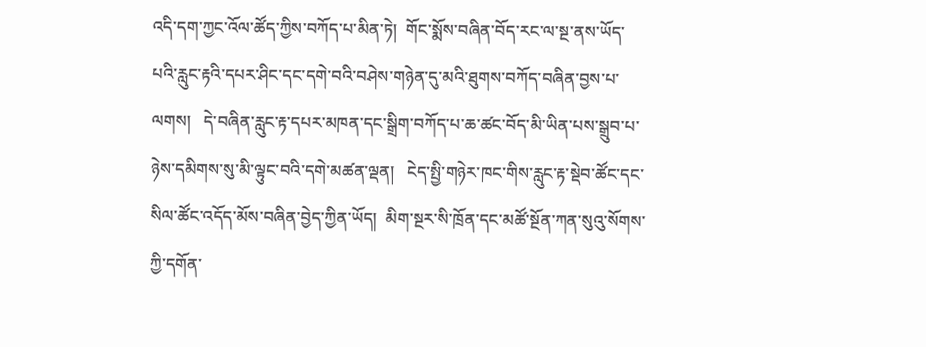འདི་དག་ཀྱང་འོལ་ཚོད་ཀྱིས་བཀོད་པ་མིན་ཏེ།  གོང་སྨོས་བཞིན་བོད་རང་ལ་སྔ་ནས་ཡོད་པའི་རླུང་རྟའི་དཔར་ཤིང་དང་དགེ་བའི་བཤེས་གཉེན་དུ་མའི་ཐུགས་བཀོད་བཞིན་བྱས་པ་ལགས།   དེ་བཞིན་རླུང་རྟ་དཔར་མཁན་དང་སྒྲིག་བཀོད་པ་ཆ་ཚང་བོད་མི་ཡིན་པས་སྒྲུབ་པ་ཉེས་དམིགས་སུ་མི་ལྟུང་བའི་དགེ་མཚན་ལྡན།   ངེད་སྤྱི་གཉེར་ཁང་གིས་རླུང་རྟ་སྡེབ་ཚོང་དང་སིལ་ཚོང་འདོད་མོས་བཞིན་བྱེད་ཀྱིན་ཡོད།  མིག་སྔར་སི་ཁྲོན་དང་མཚོ་སྔོན་ཀན་སུའུ་སོགས་ཀྱི་དགོན་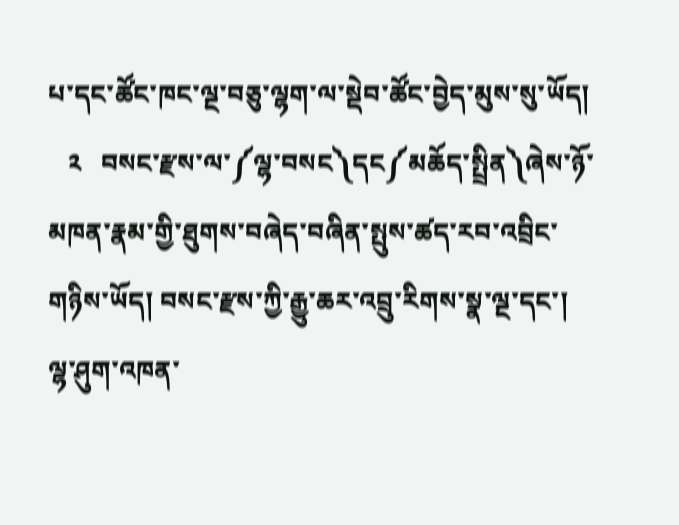པ་དང་ཚོང་ཁང་ལྔ་བཅུ་ལྷག་ལ་སྡེབ་ཚོང་བྱེད་མུས་སུ་ཡོད།
   ༢   བསང་རྫས་ལ་༼ལྷ་བསང༽དང༼མཆོད་སྤྲིན༽ཞེས་ཉོ་མཁན་རྣམ་གྱི་ཐུགས་བཞེད་བཞིན་སྤུས་ཚད་རབ་འབྲིང་གཉིས་ཡོད། བསང་རྫས་ཀྱི་རྒྱུ་ཆར་འབྲུ་རིགས་སྣ་ལྔ་དང་།  ལྷ་ཤུག་འཁན་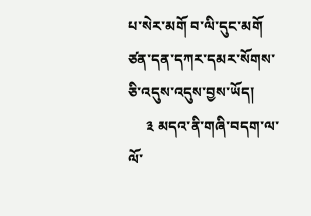པ་སེར་མགོ བ་ལི་དུང་མགོ ཙན་དན་དཀར་དམར་སོགས་ཅི་འདུས་འདུས་བྱས་ཡོད།
     ༣ མདའ་ནི་གཞི་བདག་ལ་ལོ་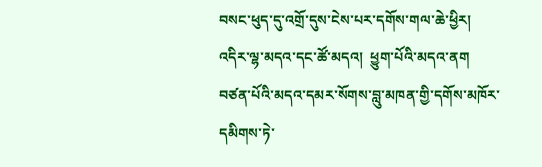བསང་ཕུད་དུ་འགྲོ་དུས་ངེས་པར་དགོས་གལ་ཆེ་ཕྱིར།  འདིར་ལྷ་མདའ་དང་ཚོ་མདའ།  ཕྱུག་པོའི་མདའ་ནག   བཙན་པོའི་མདའ་དམར་སོགས་བླུ་མཁན་གྱི་དགོས་མཁོར་དམིགས་ཏེ་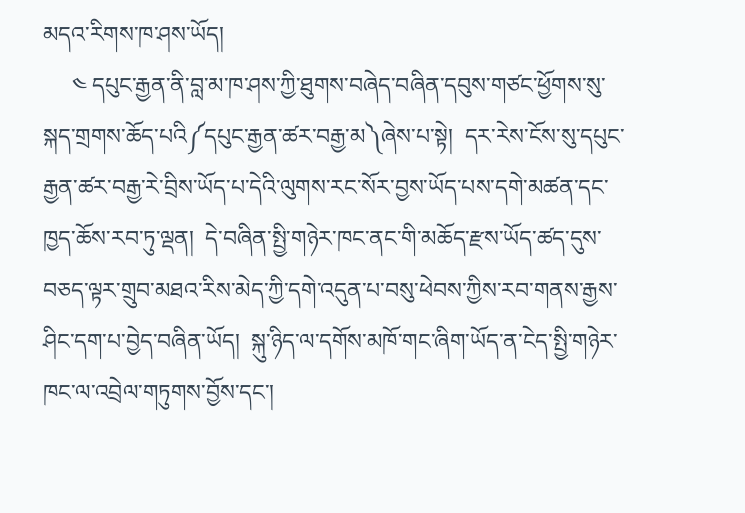མདའ་རིགས་ཁ་ཤས་ཡོད།
     ༤ དཔུང་རྒྱན་ནི་བླ་མ་ཁ་ཤས་ཀྱི་ཐུགས་བཞེད་བཞིན་དབུས་གཙང་ཕྱོགས་སུ་སྐད་གྲགས་ཆོད་པའི༼དཔུང་རྒྱན་ཚར་བརྒྱ་མ༽ཞེས་པ་སྟེ།  དར་རེས་ངོས་སུ་དཔུང་རྒྱན་ཚར་བརྒྱ་རེ་བྲིས་ཡོད་པ་དེའི་ལུགས་རང་སོར་བྱས་ཡོད་པས་དགེ་མཚན་དང་ཁྱད་ཆོས་རབ་ཏུ་ལྡན།  དེ་བཞིན་སྤྱི་གཉེར་ཁང་ནང་གི་མཆོད་རྫས་ཡོད་ཚད་དུས་བཅད་ལྟར་གྲུབ་མཐའ་རིས་མེད་ཀྱི་དགེ་འདུན་པ་བསུ་ཕེབས་ཀྱིས་རབ་གནས་རྒྱས་ཤིང་དག་པ་བྱེད་བཞིན་ཡོད།  སྐུ་ཉིད་ལ་དགོས་མཁོ་གང་ཞིག་ཡོད་ན་ངེད་སྤྱི་གཉེར་ཁང་ལ་འབྲེལ་གཏུགས་བྱོས་དང་།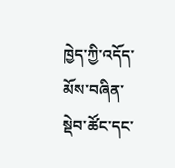ཁྱེད་ཀྱི་འདོད་མོས་བཞིན་སྡེབ་ཚོང་དང་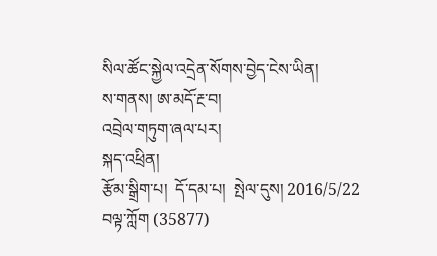སིལ་ཚོང་སྐྱེལ་འདྲེན་སོགས་བྱེད་ངེས་ཡིན།
ས་གནས། ཨ་མདོ་རྔ་བ།
འབྲེལ་གཏུག་ཞལ་པར།
སྐད་འཕྲིན།
རྩོམ་སྒྲིག་པ།  དོ་དམ་པ།  སྤེལ་དུས། 2016/5/22 བལྟ་ཀློག (35877)